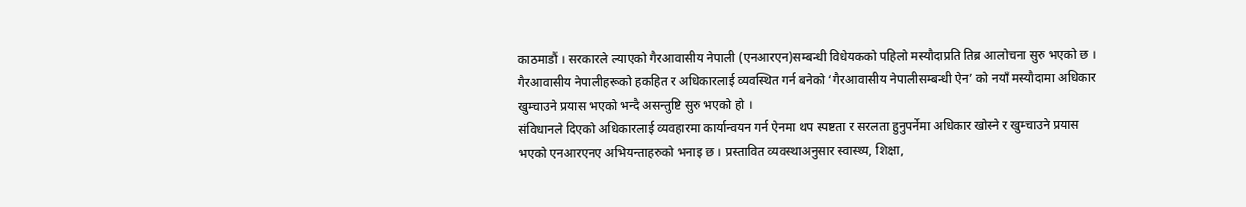काठमाडौं । सरकारले ल्याएको गैरआवासीय नेपाली (एनआरएन)सम्बन्धी विधेयकको पहिलो मस्यौदाप्रति तिब्र आलोचना सुरु भएको छ । गैरआवासीय नेपालीहरूको हकहित र अधिकारलाई व्यवस्थित गर्न बनेको ‘गैरआवासीय नेपालीसम्बन्धी ऐन’ को नयाँ मस्यौदामा अधिकार खुम्चाउने प्रयास भएको भन्दै असन्तुष्टि सुरु भएको हो ।
संविधानले दिएको अधिकारलाई व्यवहारमा कार्यान्वयन गर्न ऐनमा थप स्पष्टता र सरलता हुनुपर्नेमा अधिकार खोस्ने र खुम्चाउने प्रयास भएको एनआरएनए अभियन्ताहरुको भनाइ छ । प्रस्तावित व्यवस्थाअनुसार स्वास्थ्य, शिक्षा,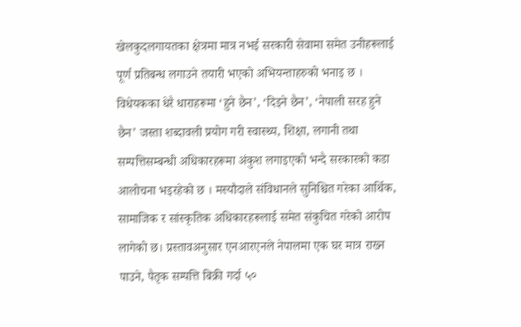खेलकुदलगायतका क्षेत्रमा मात्र नभई सरकारी सेवामा समेत उनीहरूलाई पूर्ण प्रतिबन्ध लगाउने तयारी भएको अभियन्ताहरुको भनाइ छ ।
विधेयकका धेरै धाराहरूमा ‘हुने छैन’, ‘दिइने छैन’, ‘नेपाली सरह हुने छैन’ जस्ता शब्दावली प्रयोग गरी स्वास्थ्य, शिक्षा, लगानी तथा सम्पत्तिसम्बन्धी अधिकारहरूमा अंकुश लगाइएको भन्दै सरकारको कडा आलोचना भइरहेको छ । मस्यौदाले संविधानले सुनिश्चित गरेका आर्थिक, सामाजिक र सांस्कृतिक अधिकारहरूलाई समेत संकुचित गरेको आरोप लागेको छ। प्रस्तावअनुसार एनआरएनले नेपालमा एक घर मात्र राख्न पाउने, पैतृक सम्पत्ति बिक्री गर्दा ५०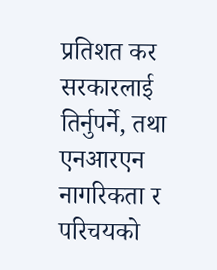प्रतिशत कर सरकारलाई तिर्नुपर्ने, तथा एनआरएन नागरिकता र परिचयको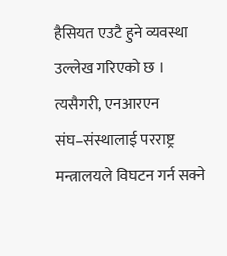हैसियत एउटै हुने व्यवस्था उल्लेख गरिएको छ ।
त्यसैगरी, एनआरएन संघ–संस्थालाई परराष्ट्र मन्त्रालयले विघटन गर्न सक्ने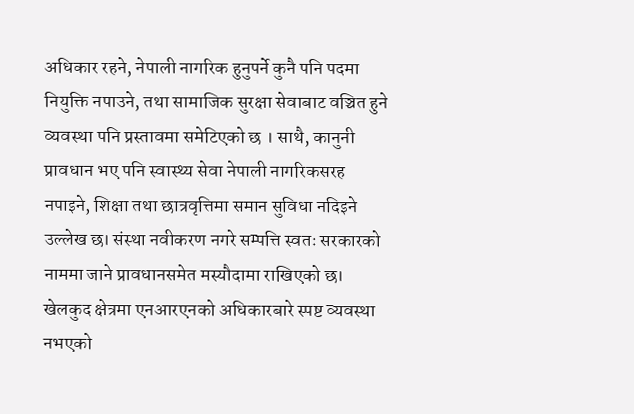अधिकार रहने, नेपाली नागरिक हुनुपर्ने कुनै पनि पदमा नियुक्ति नपाउने, तथा सामाजिक सुरक्षा सेवाबाट वञ्चित हुने व्यवस्था पनि प्रस्तावमा समेटिएको छ । साथै, कानुनी प्रावधान भए पनि स्वास्थ्य सेवा नेपाली नागरिकसरह नपाइने, शिक्षा तथा छात्रवृत्तिमा समान सुविधा नदिइने उल्लेख छ। संस्था नवीकरण नगरे सम्पत्ति स्वतः सरकारको नाममा जाने प्रावधानसमेत मस्यौदामा राखिएको छ।
खेलकुद क्षेत्रमा एनआरएनको अधिकारबारे स्पष्ट व्यवस्था नभएको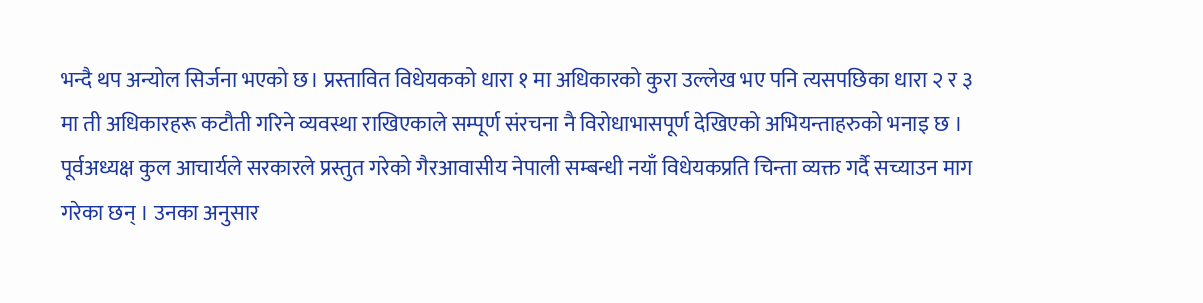भन्दै थप अन्योल सिर्जना भएको छ। प्रस्तावित विधेयकको धारा १ मा अधिकारको कुरा उल्लेख भए पनि त्यसपछिका धारा २ र ३ मा ती अधिकारहरू कटौती गरिने व्यवस्था राखिएकाले सम्पूर्ण संरचना नै विरोधाभासपूर्ण देखिएको अभियन्ताहरुको भनाइ छ ।
पूर्वअध्यक्ष कुल आचार्यले सरकारले प्रस्तुत गरेको गैरआवासीय नेपाली सम्बन्धी नयाँ विधेयकप्रति चिन्ता व्यक्त गर्दै सच्याउन माग गरेका छन् । उनका अनुसार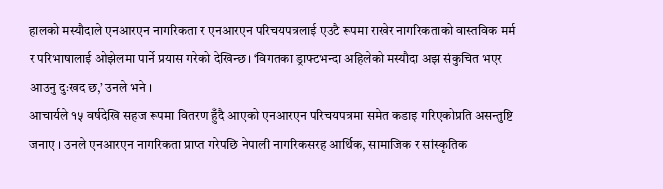हालको मस्यौदाले एनआरएन नागरिकता र एनआरएन परिचयपत्रलाई एउटै रूपमा राखेर नागरिकताको वास्तविक मर्म र परिभाषालाई ओझेलमा पार्ने प्रयास गरेको देखिन्छ। ‘विगतका ड्राफ्टभन्दा अहिलेको मस्यौदा अझ संकुचित भएर आउनु दुःखद छ,’ उनले भने ।
आचार्यले १५ वर्षदेखि सहज रूपमा वितरण हुँदै आएको एनआरएन परिचयपत्रमा समेत कडाइ गरिएकोप्रति असन्तुष्टि जनाए । उनले एनआरएन नागरिकता प्राप्त गरेपछि नेपाली नागरिकसरह आर्थिक, सामाजिक र सांस्कृतिक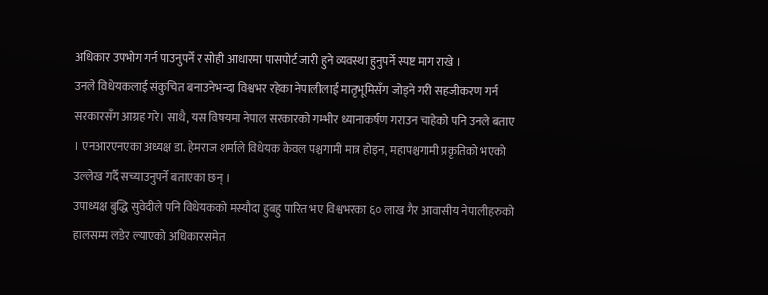अधिकार उपभोग गर्न पाउनुपर्ने र सोही आधारमा पासपोर्ट जारी हुने व्यवस्था हुनुपर्ने स्पष्ट माग राखे ।
उनले विधेयकलाई संकुचित बनाउनेभन्दा विश्वभर रहेका नेपालीलाई मातृभूमिसँग जोड्ने गरी सहजीकरण गर्न सरकारसँग आग्रह गरे। साथै, यस विषयमा नेपाल सरकारको गम्भीर ध्यानाकर्षण गराउन चाहेको पनि उनले बताए । एनआरएनएका अध्यक्ष डा. हेमराज शर्माले विधेयक केवल पश्चगामी मात्र होइन, महापश्चगामी प्रकृतिको भएको उल्लेख गर्दै सच्याउनुपर्ने बताएका छन् ।
उपाध्यक्ष बुद्धि सुवेदीले पनि विधेयकको मस्यौदा हुबहु पारित भए विश्वभरका ६० लाख गैर आवासीय नेपालीहरुको हालसम्म लडेर ल्याएको अधिकारसमेत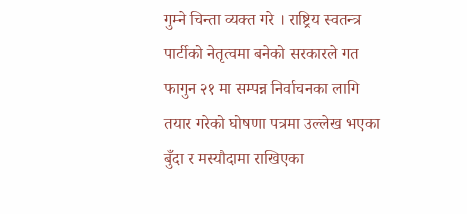गुम्ने चिन्ता व्यक्त गरे । राष्ट्रिय स्वतन्त्र पार्टीको नेतृत्वमा बनेको सरकारले गत फागुन २१ मा सम्पन्न निर्वाचनका लागि तयार गरेको घोषणा पत्रमा उल्लेख भएका बुँदा र मस्यौदामा राखिएका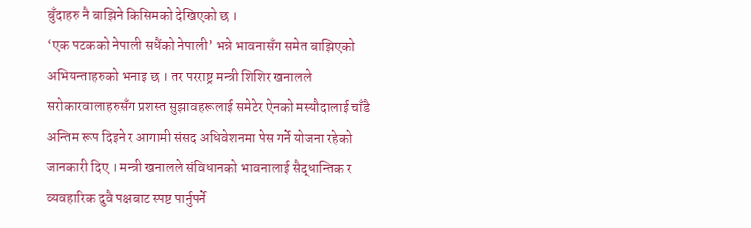बुँदाहरु नै बाझिने किसिमको देखिएको छ ।
‘एक पटकको नेपाली सधैंको नेपाली’ भन्ने भावनासँग समेत बाझिएको अभियन्ताहरुको भनाइ छ । तर परराष्ट्र मन्त्री शिशिर खनालले सरोकारवालाहरुसँग प्रशस्त सुझावहरूलाई समेटेर ऐनको मस्यौदालाई चाँडै अन्तिम रूप दिइने र आगामी संसद अधिवेशनमा पेस गर्ने योजना रहेको जानकारी दिए । मन्त्री खनालले संविधानको भावनालाई सैद्धान्तिक र व्यवहारिक दुवै पक्षबाट स्पष्ट पार्नुपर्ने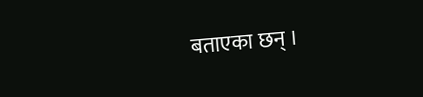बताएका छन् ।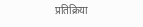प्रतिक्रिया